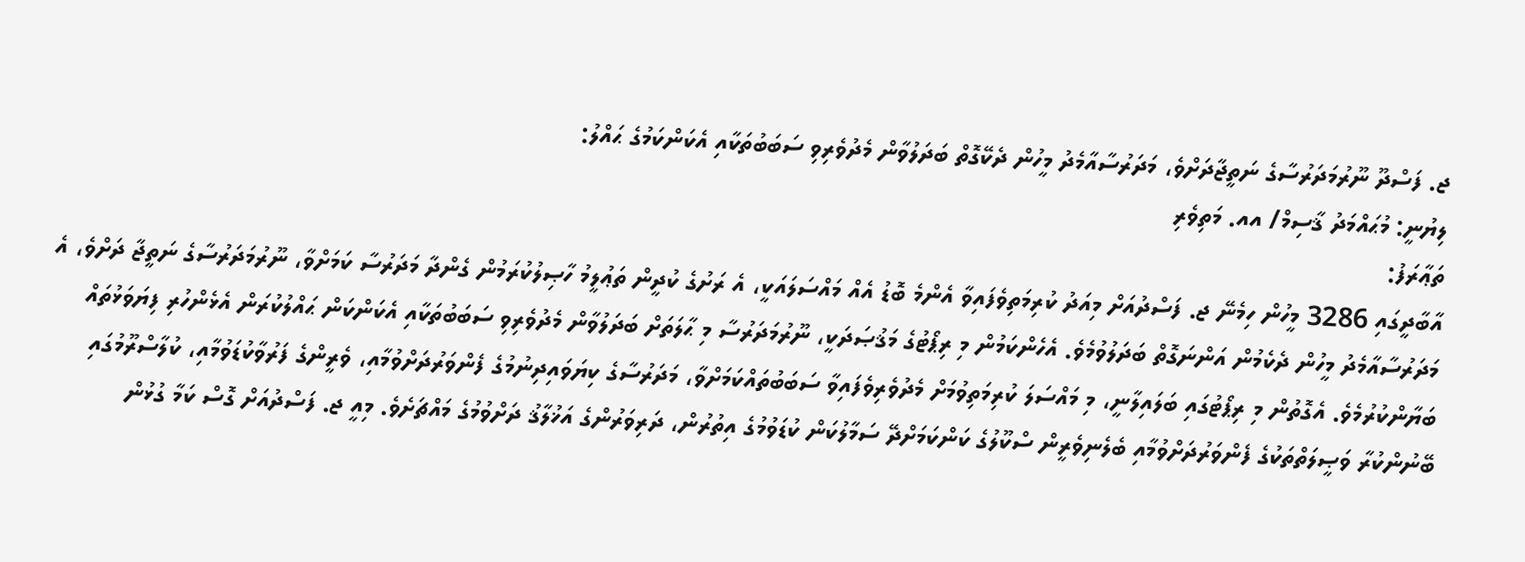ޖ. ފަސްދޫ ނޫރުމަދަރުސާގެ ނަތީޖާދަށްވެ، މަދަރުސާއާމެދު މީހުން ދެކޭގޮތް ބަދަލުވާން މެދުވެރިވި ސަބަބުތަކާއި އެކަންކަމުގެ ޙައްލު:
ލިޔުނީ: މުޙައްމަދު ޤާސިމް/ އއ. މަތިވެރި
ތަޢާރަފު:
އާބާދީގައި 3286 މީހުން ހިމެނޭ ޖ. ފަސްދުއަށް މިއަދު ކުރިމަތިވެފައިވާ އެންމެ ބޮޑު އެއް މައްސަލައަކީ، އެ ރަށުގެ ކުދީން ތަޢުލީމު ހާޞިލުކުރަމުން ގެންދާ މަދަރުސާ ކަމަށްވާ، ނޫރުމަދަރުސާގެ ނަތީޖާ ދަށްވެ، އެ މަދަރުސާއާމެދު މީހުން ދެކެމުން އަންނަގޮތް ބަދަލުވުމެވެ. އެހެންކަމުން މި ރިޕޯޓުގެ މަޤުޞަދަކީ، ނޫރުމަދަރުސާ މި ޙާލަތަށް ބަދަލުވާން މެދުވެރިވި ސަބަބުތަކާއި އެކަންކަން ޙައްލުކުރަން އެޅެންހުރި ފިޔަވަޅުތައް ބަޔާންކުރުމެވެ. އެގޮތުން މި ރިޕޯޓުގައި ބަލައިލާނީ، މި މައްސަލަ ކުރިމަތިވުމަށް މެދުވެރިވެފައިވާ ސަބަބުތައްކަމަށްވާ، މަދަރުސާގެ ކިޔަވައިދިނުމުގެ ފެންވަރުދަށްވުމާއި، ވެރީންގެ ފަރުވާކުޑަވުމާއި، ކުލާސްރޫމުގައި ބޭނުންކުރާ ވަޞީލަތްތަކުގެ ފެންވަރުދަށްވުމާއި ބެލެނިވެރީން ސްކޫލުގެ ކަންކަމަށްދޭ ސަމާލުކަން ކުޑަވުމުގެ އިތުރުން، ދަރިވަރުންގެ އަޚުލާޤު ދަށްވުމުގެ މައްޗަށެވެ. މިއީ ޖ. ފަސްދުއަށް ގޮސް ކަމާ ގުޅުން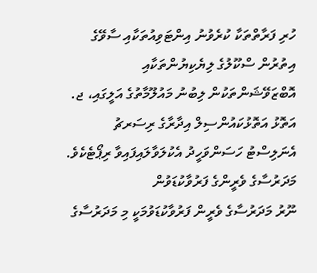ހުރި ފަރާތްތަކާ ކުރެވުނު އިންޓަވިއުތަކާއި ސާވޭގެ އިތުރުން ސްކޫލުގެ ލިޔެކިޔުންތަކާއި އޮބްޒަވޭޝަންތަކުން ލިބުނު މައުލޫމާތުގެ އަލީގައި، ޖ. އަތޮޅު އަތޮޅުކައުންސިލް އިދާރާގެ ރިސަރޗު އެނަލިސްޓު ހަސަންވަހީދު އެކުލަވާލައިފައިވާ ރިޕޯޓެކެވެ.
މަދަރުސާގެ ވެރީންގެ ފަރުވާކުޑަވުން
ނޫރު މަދަރުސާގެ ވެރީން ފަރުވާކުޑަވުމަކީ މި މަދަރުސާގެ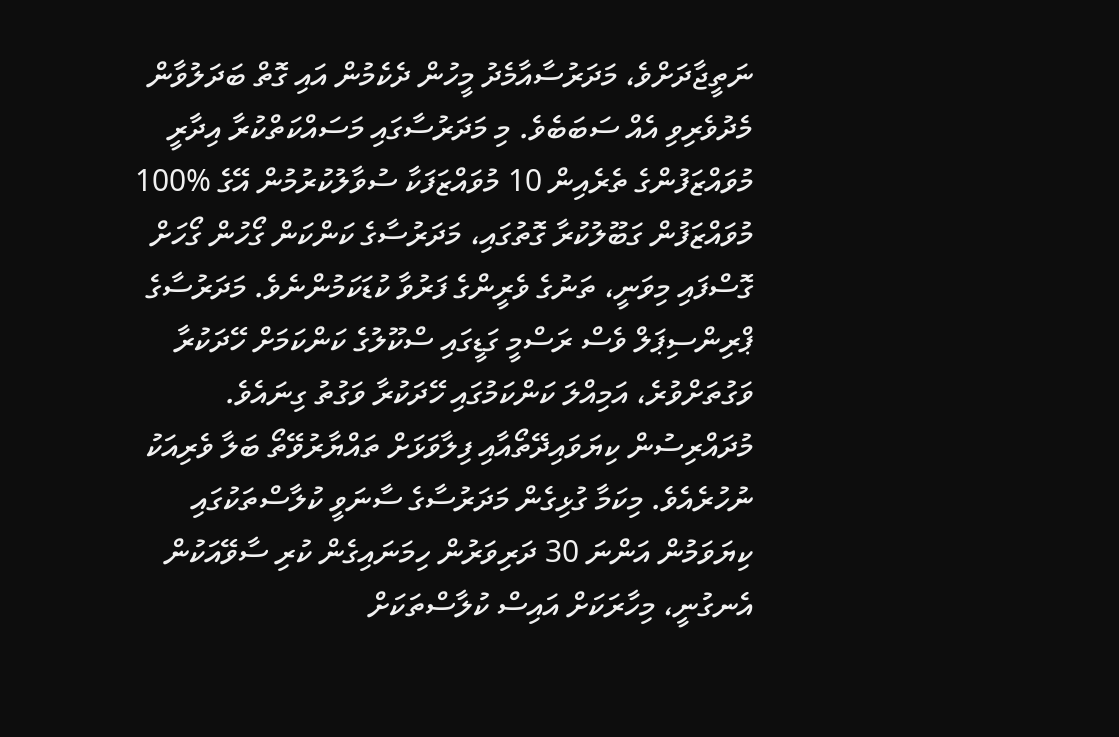ނަތީޖާދަށްވެ، މަދަރުސާއާމެދު މީހުން ދެކެމުން އައި ގޮތް ބަދަލުވާން މެދުވެރިވި އެއް ސަބަބެވެ. މި މަދަރުސާގައި މަސައްކަތްކުރާ އިދާރީ މުވައްޒަފުންގެ ތެރެއިން 10 މުވައްޒަފަކާ ސުވާލުކުރުމުން އޭގެ %100 މުވައްޒަފުން ގަބޫލުކުރާ ގޮތުގައި، މަދަރުސާގެ ކަންކަން ގޯހުން ގޯހަށް ގޮސްފައި މިވަނީ، ތަނުގެ ވެރީންގެ ފަރުވާ ކުޑަކަމުންނެވެ. މަދަރުސާގެ ޕްރިންސިޕަލް ވެސް ރަސްމީ ގަޑީގައި ސްކޫލުގެ ކަންކަމަށް ހޭދަކުރާ ވަގުތަށްވުރެ، އަމިއްލަ ކަންކަމުގައި ހޭދަކުރާ ވަގުތު ގިނައެވެ. މުދައްރިސުން ކިޔަވައިދޭތޯއާއި ފިލާވަޅަށް ތައްޔާރުވޭތޯ ބަލާ ވެރިއަކު ނުހުރެއެވެ. މިކަމާ ގުޅިގެން މަދަރުސާގެ ސާނަވީ ކުލާސްތަކުގައި ކިޔަވަމުން އަންނަ 30 ދަރިވަރުން ހިމަނައިގެން ކުރި ސާވޭއަކުން އެނގުނީ، މިހާރަކަށް އައިސް ކުލާސްތަކަށް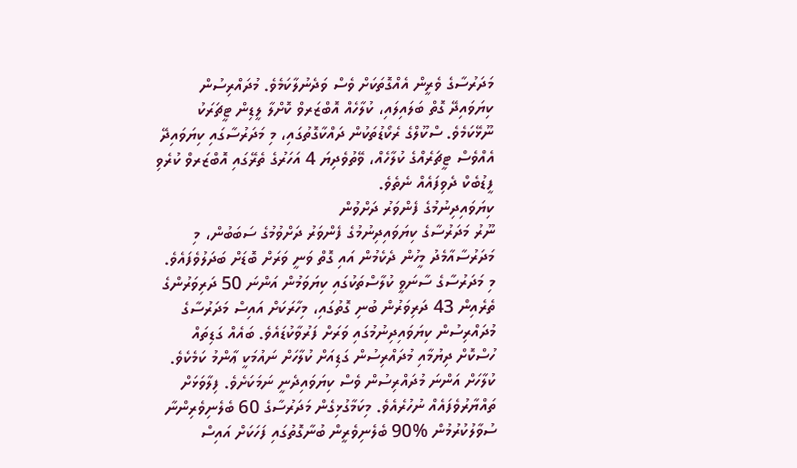މަދަރުސާގެ ވެރީން އެއްގޮތަކަށް ވެސް ވަދެނުލާކަމެވެ. މުދައްރިސުން ކިޔަވައިދޭ ގޮތް ބަލައިލައި، ކުލާހެއް އޮބްޒަރވް ކޮށްލާ ލީޑިން ޓީޗަރަކު ނޫޅޭކަމެވެ. ސްކޫލްގެ ރެކޯޑުތަކުން ދައްކާގޮތުގައި، މި މަދަރުސާގައި ކިޔަވައިދޭ އެއްވެސް ޓީޗަރެއްގެ ކުލާހެއް، ވޭތުވެދިޔަ 4 އަހަރުގެ ތެރޭގައި އޮބްޒަރވް ކުރެވި ފީޑުބެކް ދެވިފައެއް ނެތެވެ.
ކިޔަވައިދިނުމުގެ ފެންވަރު ދަށްވުން
ނޫރު މަދަރުސާގެ ކިޔަވައިދިނުމުގެ ފެންވަރު ދަށްވުމުގެ ސަބަބުން، މި މަދަރުސާއާމެދު މީހުން ދެކެމުން އައި ގޮތް ވަނީ ވަރަށް ބޮޑަށް ބަދަލުވެފައެވެ.  މި މަދަރުސާގެ ސާނަވީ ކުލާސްތަކުގައި ކިޔަވަމުން އަންނަ 50 ދަރިވަރުންގެ ތެރެއިން 43 ދަރިވަރުން ބުނި ގޮތުގައި، މިހާރަކަށް އައިސް މަދަރުސާގެ މުދައްރިސުން ކިޔަވައިދިނުމުގައި ވަރަށް ފަރުވާކުޑައެވެ. ބައެއް ގަޑިތައް ހުސްކޮށް ދިޔުމާއި މުދައްރިސުން ގަޑިއަށް ކުލާހަށް ނައުމަކީ ޢާންމު ކަމެކެވެ. ކުލާހަށް އަންނަ މުދައްރިސުން ވެސް ކިޔަވައިދެނީ ނަމަކަށެވެ. ފިލާވަޅަށް ތައްޔާރުވެފައެއް ނުހުރެއެވެ. މިކަމާގުޅިގެން މަދަރުސާގެ 60 ބެލެނިވެރިންނާ ސުވާލުކުރުމުން %90 ބެލެނިވެރީން ބުނާގޮތުގައި ފަހަކަށް އައިސް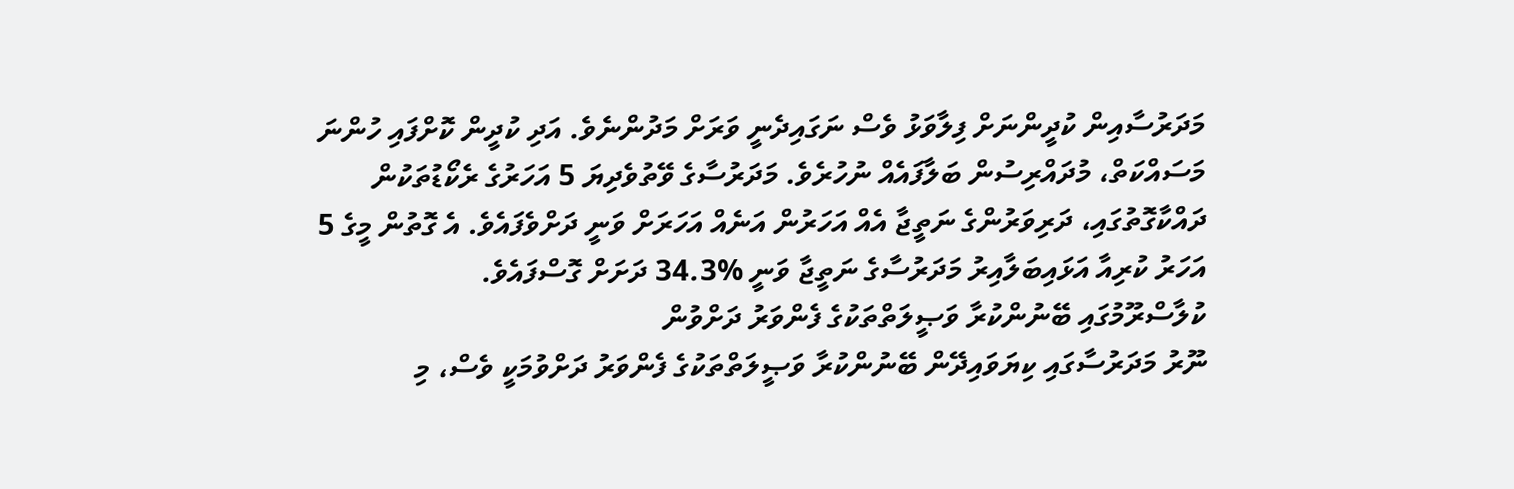މަދަރުސާއިން ކުދީންނަށް ފިލާވަޅު ވެސް ނަގައިދެނީ ވަރަށް މަދުންނެވެ. އަދި ކުދީން ކޮށްފައި ހުންނަ މަސައްކަތް، މުދައްރިސުން ބަލާފައެއް ނުހުރެވެ. މަދަރުސާގެ ވޭތުވެދިޔަ 5 އަހަރުގެ ރެކޯޑުތަކުން ދައްކާގޮތުގައި، ދަރިވަރުންގެ ނަތީޖާ އެއް އަހަރުން އަނެއް އަހަރަށް ވަނީ ދަށްވެފައެވެ. އެ ގޮތުން މީގެ 5 އަހަރު ކުރިއާ އަޅައިބަލާއިރު މަދަރުސާގެ ނަތީޖާ ވަނީ %34.3 ދަށަށް ގޮސްފައެވެ.
ކުލާސްރޫމުގައި ބޭނުންކުރާ ވަޞީލަތްތަކުގެ ފެންވަރު ދަށްވުން
ނޫރު މަދަރުސާގައި ކިޔަވައިދޭން ބޭނުންކުރާ ވަޞީލަތްތަކުގެ ފެންވަރު ދަށްވުމަކީ ވެސް، މި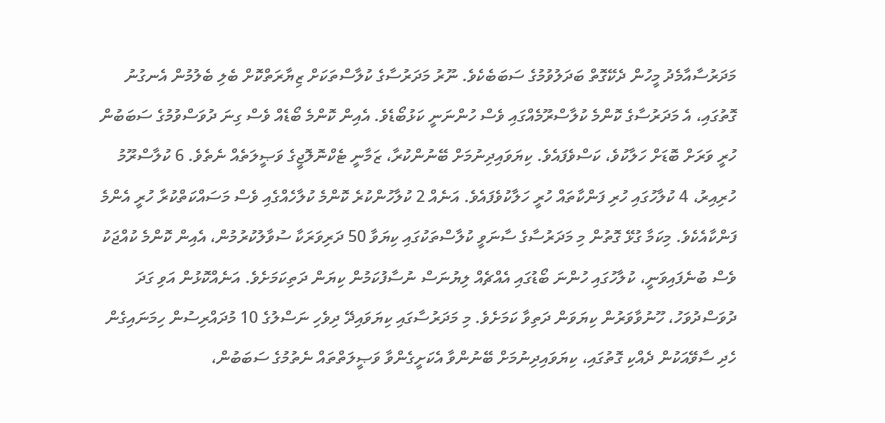މަދަރުސާއާމެދު މީހުން ދެކޭގޮތް ބަދަލުވުމުގެ ސަބަބެކެވެ. ނޫރު މަދަރުސާގެ ކުލާސްތަކަށް ޒިޔާރަތްކޮށް ބެލި ބެލުމުން އެނގުނު ގޮތުގައި، އެ މަދަރުސާގެ ކޮންމެ ކުލާސްރޫމެއްގައި ވެސް ހުންނަނީ ކަޅުބޯޑެވެ. އެއިން ކޮންމެ ބޯޑެއް ވެސް ގިނަ ދުވަސްވުމުގެ ސަބަބުން ހުރީ ވަރަށް ބޮޑަށް ހަލާކުވެ، ކަސްވެފައެވެ. ކިޔަވައިދިނުމަށް ބޭނުންކުރާ، ޒަމާނީ ޓެކްނޮލޮޖީގެ ވަޞީލަތެއް ނެތެވެ. 6 ކުލާސްރޫމު ހުރިއިރު، 4 ކުލާހުގައި ހުރި ފަންކާތައް ހުރީ ހަލާކުވެފައެވެ. އަނެއް 2 ކުލާހުންކުރެ ކޮންމެ ކުލާހެއްގެއި ވެސް މަސައްކަތްކުރާ ހުރީ އެންމެ ފަންކާއެކެވެ. މިކަމާ ގުޅޭ ގޮތުން މި މަދަރުސާގެ ސާނަވީ ކުލާސްތަކުގައި ކިޔަވާ 50 ދަރިވަރަކާ ސުވާލުކުރުމުން، އެއިން ކޮންމެ ކުއްޖަކު ވެސް ބުނެފައިވަނީ، ކުލާހުގައި ހުންނަ ބޯޑުގައި އެއްޗެއް ލިޔުނަސް ނުސާފުކަމުން ކިޔަން ދަތިކަމަށެވެ. އަނެއްކޮޅުން އަވި ގަދަ ދުވަސްދުވަހު، ހޫނުވާވަރުން ކިޔަވަން ދަތިވާ ކަމަށެވެ. މި މަދަރުސާގައި ކިޔަވައިދޭ ދިވެހި ނަސްލުގެ 10 މުދައްރިސުން ހިމަނައިގެން ހެދި ސާވޭއަކުން ދެއްކި ގޮތުގައި، ކިޔަވައިދިނުމަށް ބޭނުންވާ އެކަށީގެންވާ ވަޞީލަތްތައް ނެތުމުގެ ސަބަބުން،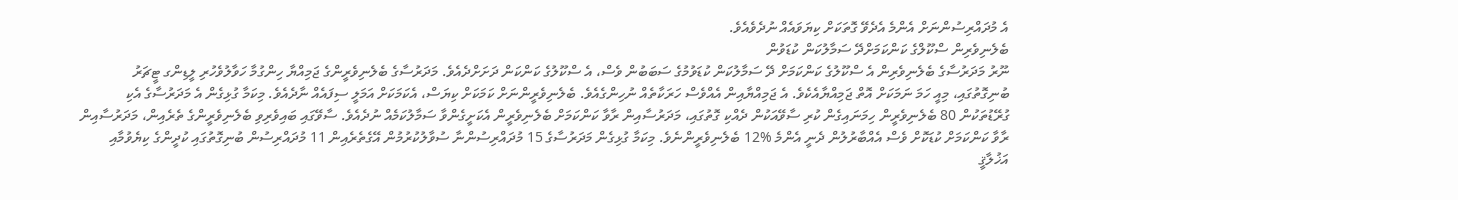އެ މުދައްރިސުންނަށް އެންމެ އެދެވޭ ގޮތަކަށް ކިޔަވައެއް ނުދެވެއެވެ.
ބެލެނިވެރިން ސްކޫލްގެ ކަންކަމަށްދޭ ސަމާލުކަން ކުޑަވުން
ނޫރު މަދަރުސާގެ ބެލެނިވެރިން އެ ސްކޫލުގެ ކަންކަމަށް ދޭ ސަމާލުކަން ކުޑަވުމުގެ ސަބަބުން ވެސް، އެ ސްކޫލުގެ ކަންކަން ދަށަށްދެއެވެ. މަދަރުސާގެ ބެލެނިވެރީންގެ ޖަމިއްޔާ ހިންގުމާ ހަވާލުވެހުރި ލީޑިންގ ޓީޗަރު ބުނިގޮތުގައި، މިއީ ހަމަ ނަމަކަށް އޮތް ޖަމިއްޔާއެކެވެ. އެ ޖަމިއްޔާއިން އެއްވެސް ހަރަކާތެއް ނުހިންގެއެވެ. ބެލެނިވެރީންނަށް ކަމަކަށް ކިޔަސް، އެކަމަކަށް އަމަލީ ސިފައެއް ނާދެއެވެ. މިކަމާ ގުޅިގެން އެ މަދަރުސާގެ އެކި ގުރޭޑުތަކުން 80 ބެލެނިވެރީން ހިމަނައިގެން ކުރި ސާވޭއަކުން ދެއްކި ގޮތުގައި، މަދަރުސާއިން ރާވާ ކަންކަމަށް ބެލެނިވެރީން އެކަށީގެންވާ ސަމާލުކަމެއް ނުދެއެވެ. ސާވޭގައި ބައިވެރިވި ބެލެނިވެރީންގެ ތެރެއިން، މަދަރުސާއިން ރާވާ ކަންކަމަށް ކުޑަކޮށް ވެސް އެއްބާރުލުން ދެނީ އެންމެ %12 ބެލެނިވެރީންނެވެ. މިކަމާ ގުޅިގެން މަދަރުސާގެ 15 މުދައްރިސުންނާ ސުވާލުކުރުމުން އޭގެތެރެއިން 11 މުދައްރިސުން ބުނިގޮތުގައި ކުދީންގެ ކިޔެވުމާއި އަޚުލާޤީ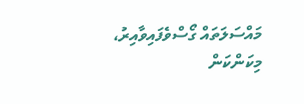މައްސަލަތައް ގޯސްވެފައިވާއިރު، މިކަންކަން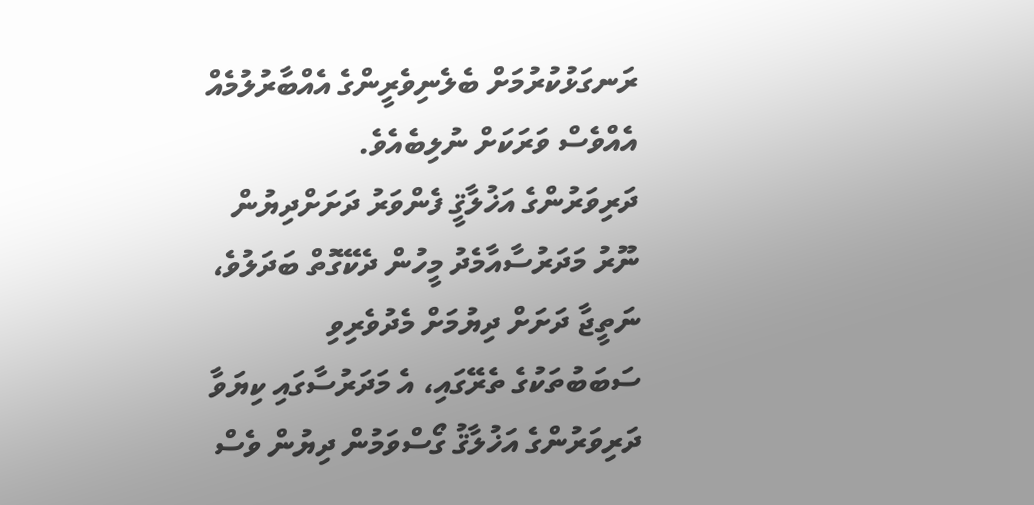ރަނގަޅުކުރުމަށް ބެލެނިވެރީންގެ އެއްބާރުލުމެއް އެއްވެސް ވަރަކަށް ނުލިބެއެވެ.
ދަރިވަރުންގެ އަޚުލާޤީ ފެންވަރު ދަށަށްދިޔުން
ނޫރު މަދަރުސާއާމެދު މީހުން ދެކޭގޮތް ބަދަލުވެ، ނަތީޖާ ދަށަށް ދިޔުމަށް މެދުވެރިވި ސަބަބުތަކުގެ ތެރޭގައި، އެ މަދަރުސާގައި ކިޔަވާ ދަރިވަރުންގެ އަޚުލާޤު ގޯސްވަމުން ދިޔުން ވެސް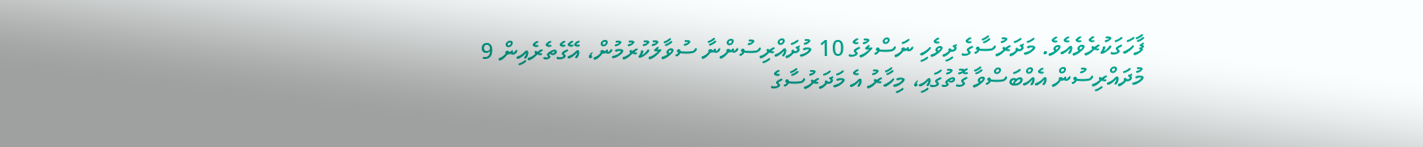ފާހަގަކުރެވެއެވެ. މަދަރުސާގެ ދިވެހި ނަސްލުގެ 10 މުދައްރިސުންނާ ސުވާލުކުރުމުން، އޭގެތެރެއިން 9 މުދައްރިސުން އެއްބަސްވާ ގޮތުގައި، މިހާރު އެ މަދަރުސާގެ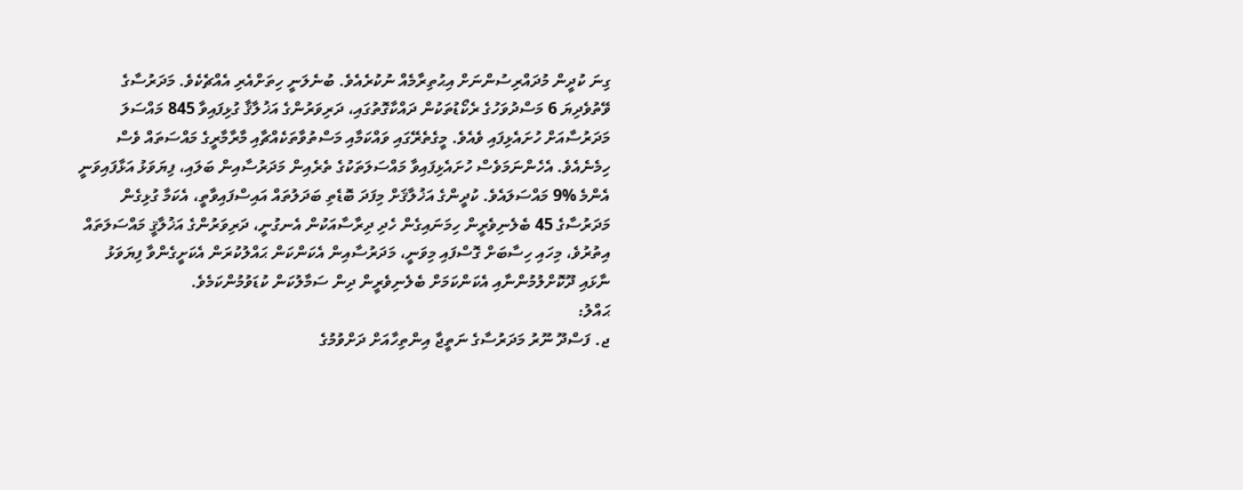ގިނަ ކުދީން މުދައްރިސުންނަށް އިޙުތިރާމެއް ނުކުރެއެވެ. ބުނެލަނީ ހިތަށްއެރި އެއްޗެކެވެ. މަދަރުސާގެ ވޭތުވެދިޔަ 6 މަސްދުވަހުގެ ރެކޯޑުތަކުން ދައްކާގޮތުގައި، ދަރިވަރުންގެ އަޚުލާޤާ ގުޅިފައިވާ 845 މައްސަލަ މަދަރުސާއަށް ހުށައެޅިފައި ވެއެވެ. މީގެތެރޭގައި ވައްކަމާއި މަސްތުވާތަކެއްޗާއި މާރާމާރީގެ މައްސަތައް ވެސް ހިމެނެއެވެ. އެހެންނަމަވެސް ހުށައެޅިފައިވާ މައްސަލަތަކުގެ ތެރެއިން މަދަރުސާއިން ބަލައި، ފިޔަވަޅު އަޅާފައިވަނީ އެންމެ %9 މައްސަލައެވެ. ކުދީންގެ އަޚުލާޤަށް މިފަދަ ބޮޑެތި ބަދަލުތައް އައިސްފައިވާތީ، އެކަމާ ގުޅިގެން މަދަރުސާގެ 45 ބެލެނިވެރީން ހިމަނައިގެން ހެދި ދިރާސާއަކުން އެނގުނީ، ދަރިވަރުންގެ އަޚުލާޤީ މައްސަލަތައް އިތުރުވެ، މިހައި ހިސާބަށް ގޮސްފައި މިވަނީ، މަދަރުސާއިން އެކަންކަން ޙައްލުކުރަން އެކަށީގެންވާ ފިޔަވަޅު ނާޅައި ދޫކޮށްލުމުންނާއި އެކަންކަމަށް ބެލެނިވެރީން ދިން ސަމާލުކަން ކުޑަވުމުންކަމެވެ.
ޙައްލު:
ޖ. ފަސްދޫ ނޫރު މަދަރުސާގެ ނަތީޖާ އިންތިހާއަށް ދަށްވުމުގެ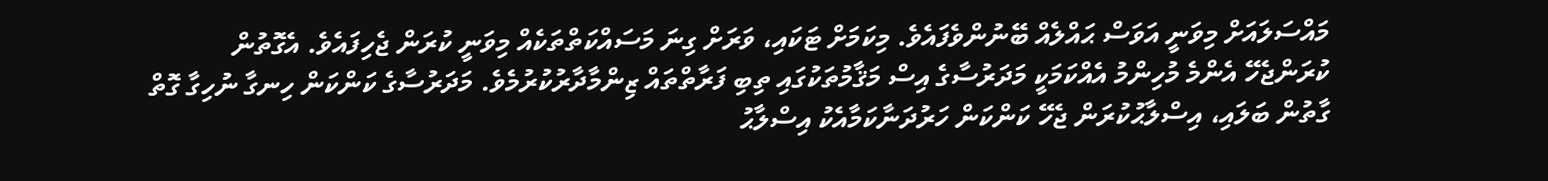މައްސަލައަށް މިވަނީ އަވަސް ޙައްލެއް ބޭނުންވެފައެވެ. މިކަމަށް ޓަކައި، ވަރަށް ގިނަ މަސައްކަތްތަކެއް މިވަނީ ކުރަން ޖެހިފައެވެ. އެގޮތުން ކުރަންޖެހޭ އެންމެ މުހިންމު އެއްކަމަކީ މަދަރުސާގެ އިސް މަޤާމުތަކުގައި ތިބި ފަރާތްތައް ޒިންމާދާރުކުރުމެވެ. މަދަރުސާގެ ކަންކަން ހިނގާ ނުހިގާ ގޮތް ގާތުން ބަލައި، އިސްލާޙުކުރަން ޖެހޭ ކަންކަން ހަރުދަނާކަމާއެކު އިސްލާޙު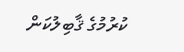ކުރުމުގެ ޤާބިލުކަން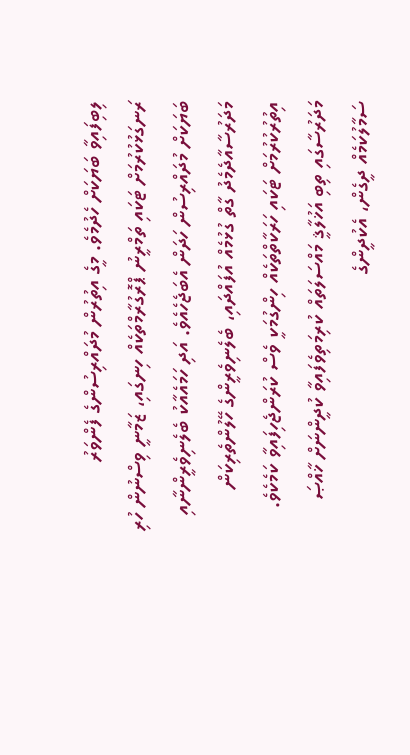ލިބިފައިވާ ބަޔަކަށް ހެދުމެވެ. މީގެ އިތުރުން މުދައްރިސުންގެ ފެންވަރު ރަނގަޅުކުރުމަށް ޓަކައި ތަމްރީނު ޕްރޮގުރާމްތަކެއް ހިނގައި، ޒަމާނީ ވިސްނުން ހުރި ބަޔަކަށް މުދައްރިސުން ހަދަން އެބަޖެހެއެވެ. އަދި ހަމައެއާކު ބެލެނިވެރީންނާއި މަދަރުސާއާދެމެދު ގާތް ގުޅުމެއް އުފައްދައި، ބެލެނިވެރީންގެ ހޭލުންތެރިކަން އިތުރުކުރުމަށް ޓަކައި ހަރަކާތްތަކެއް ހިންގުމަކީ ވެސް ކުރަންޖެހިފައިވާ ކަމެކެވެ. މަދަރުސާގައި ތިބި އަޚުލާޤީ މައްސަލަތައް ކުރިމަތިވެފައިވާ ކުދީންނަށް ޚާއްޞަ ސަމާލުކަމެއް ދީގެން، އެކުދީންގެ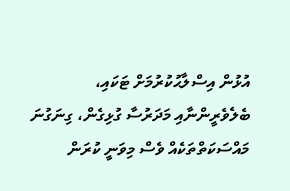އުޅުން އިސްލާޙުކުރުމަށް ޓަކައި، ބެލެވެރީންނާއި މަދަރުސާ ގުޅިގެން، ގިނަގުނަ މައްސަކަތްތަކެއް ވެސް މިވަނީ ކުރަން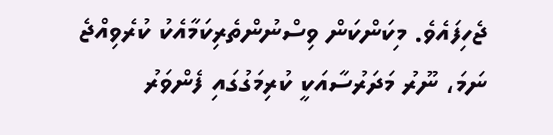ޖެހިފައެވެ. މިކަންކަން ވިސްނުންތެރިކަމާއެކު ކުރެވިއްޖެ ނަމަ، ނޫރު މަދަރުސާއަކީ ކުރިމަގުގައި ފެންވަރު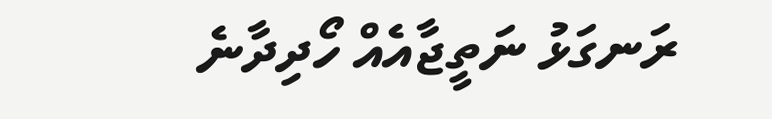ރަނގަޅު ނަތީޖާއެއް ހޯދިދާނެ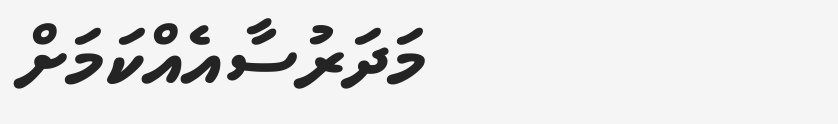މަދަރުސާއެއްކަމަށް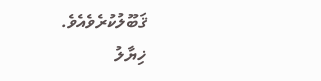ޤަބޫލުކުރެވެއެވެ.
ޚިޔާލު